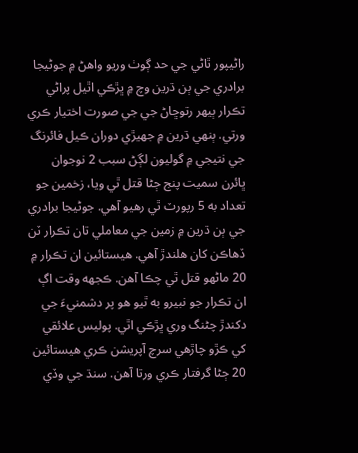راڻيپور ٿاڻي جي حد ڳوٺ وريو واهڻ ۾ جوڻيجا برادري جي ٻن ڌرين وچ ۾ ڀڙڪي اٿيل پراڻي تڪرار ٻيهر رتوڇاڻ جي جي صورت اختيار ڪري ورتي. ٻنهي ڌرين ۾ جهيڙي دوران ڪيل فائرنگ جي نتيجي ۾ گوليون لڳڻ سبب 2 نوجوان ڀائرن سميت پنج ڄڻا قتل ٿي ويا، زخمين جو تعداد به 5 رپورٽ ٿي رھيو آھي. جوڻيجا برادري جي ٻن ڌرين ۾ زمين جي معاملي تان تڪرار ٽن ڏهاڪن کان هلندڙ آهي. ھيستائين ان تڪرار ۾ 20 ماڻھو قتل ٿي چڪا آھن. ڪجھه وقت اڳ ان تڪرار جو نبيرو به ٿيو ھو پر دشمنيءَ جي دکندڙ چڻنگ وري ڀڙڪي اٿي. پوليس علائقي کي ڪڙو چاڙهي سرچ آپريشن ڪري ھيستائين 20 ڄڻا گرفتار ڪري ورتا آهن. سنڌ جي وڏي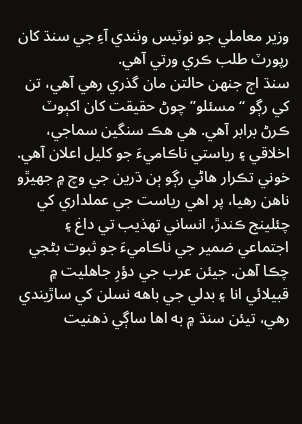وزير معاملي جو نوٽيس وٺندي آءِ جي سنڌ کان رپورٽ طلب ڪري ورتي آهي.
سنڌ اڄ جنهن حالتن مان گذري رهي آهي، تن کي رڳو “مسئلو” چوڻ حقيقت کان اکٻوٽ ڪرڻ برابر آهي. هي هڪ سنگين سماجي، اخلاقي ۽ رياستي ناڪاميءَ جو کليل اعلان آهي. خوني تڪرار هاڻي رڳو ٻن ڌرين جي وچ ۾ جهيڙو ناهن رهيا، پر اهي رياست جي عملداري کي چئلينج ڪندڙ، انساني تهذيب تي داغ ۽ اجتماعي ضمير جي ناڪاميءَ جو ثبوت بڻجي چڪا آهن. جيئن عرب جي دؤرِ جاهليت ۾ قبيلائي انا ۽ بدلي جي باهه نسلن کي ساڙيندي رهي، تيئن سنڌ ۾ به اها ساڳي ذهنيت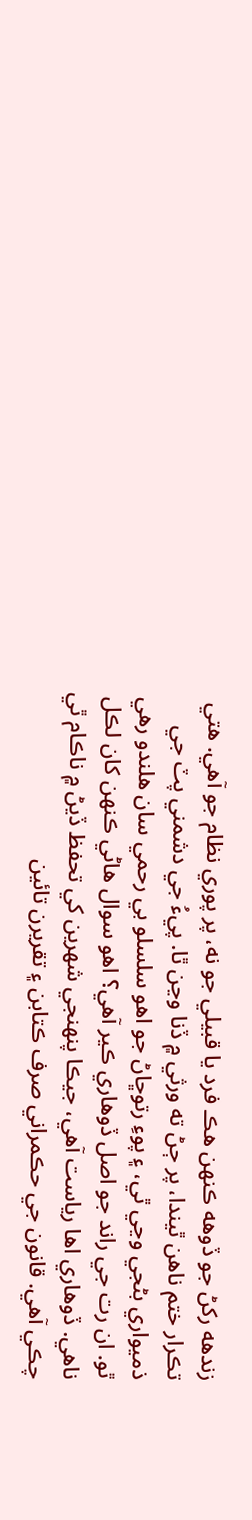زندهه رکڻ جو ڏوهه ڪنهن هڪ فرد يا قبيلي جو نه، پر پوري نظام جو آهي. هتي تڪرار ختم ناهن ٿيندا، پر ڄڻ ته ورثي ۾ ڏنا وڃن ٿا. پيءُ جي دشمني پٽ جي ذميواري بڻجي وڃي ٿي، ۽ پوءِ رتوڇاڻ جو اهو سلسلو بي رحمي سان هلندو رهي ٿو. ان رت جي راند جو اصل ڏوهاري ڪير آهي؟ اهو سوال هاڻي ڪنهن کان لڪل ناهي. ڏوهاري اها رياست آهي، جيڪا پنهنجي شهرين کي تحفظ ڏيڻ ۾ ناڪام ٿي چڪي آهي. قانون جي حڪمراني صرف ڪتابن ۽ تقريرن تائين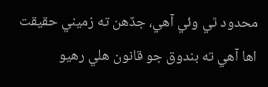محدود ٿي وئي آهي، جڏهن ته زميني حقيقت اها آهي ته بندوق جو قانون هلي رهيو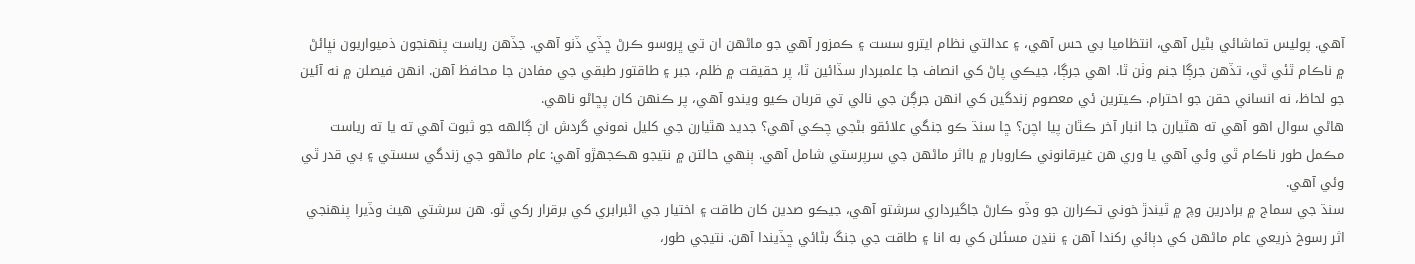آهي. پوليس تماشائي بڻيل آهي، انتظاميا بي حس آهي، ۽ عدالتي نظام ايترو سست ۽ ڪمزور آهي جو ماڻهن ان تي ڀروسو ڪرڻ ڇڏي ڏنو آهي. جڏهن رياست پنهنجون ذميواريون نڀائڻ ۾ ناڪام ٿئي ٿي، تڏهن جرڳا جنم وٺن ٿا. اهي جرڳا، جيڪي پاڻ کي انصاف جا علمبردار سڏائين ٿا، پر حقيقت ۾ ظلم، جبر ۽ طاقتور طبقي جي مفادن جا محافظ آهن. انهن فيصلن ۾ نه آئين جو لحاظ، نه انساني حقن جو احترام. ڪيترين ئي معصوم زندگين کي انهن جرڳن جي نالي تي قربان ڪيو ويندو آهي، پر ڪنهن کان پڇاڻو ناهي.
هاڻي سوال اهو آهي ته هٿيارن جا انبار آخر ڪٿان پيا اچن؟ ڇا سنڌ ڪو جنگي علائقو بڻجي چڪي آهي؟ جديد هٿيارن جي کليل نموني گردش ان ڳالهه جو ثبوت آهي ته يا ته رياست مڪمل طور ناڪام ٿي وئي آهي يا وري هن غيرقانوني ڪاروبار ۾ بااثر ماڻهن جي سرپرستي شامل آهي. ٻنهي حالتن ۾ نتيجو هڪجهڙو آهي: عام ماڻهو جي زندگي سستي ۽ بي قدر ٿي وئي آهي.
سنڌ جي سماج ۾ برادرين وچ ۾ ٿيندڙ خوني تڪرارن جو وڏو ڪارڻ جاگيرداري سرشتو آهي، جيڪو صدين کان طاقت ۽ اختيار جي اڻبرابري کي برقرار رکي ٿو. هن سرشتي هيٺ وڏيرا پنهنجي اثر رسوخ ذريعي عام ماڻهن کي دٻائي رکندا آهن ۽ ننڍن مسئلن کي به انا ۽ طاقت جي جنگ بڻائي ڇڏيندا آهن. نتيجي طور،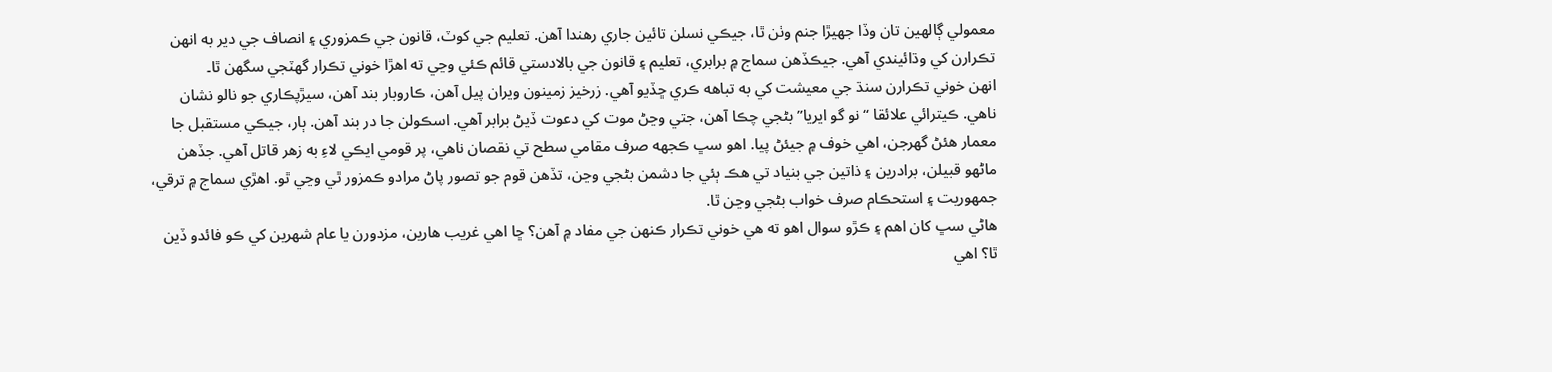معمولي ڳالهين تان وڏا جهيڙا جنم وٺن ٿا، جيڪي نسلن تائين جاري رهندا آهن. تعليم جي کوٽ، قانون جي ڪمزوري ۽ انصاف جي دير به انهن تڪرارن کي وڌائيندي آهي. جيڪڏهن سماج ۾ برابري، تعليم ۽ قانون جي بالادستي قائم ڪئي وڃي ته اهڙا خوني تڪرار گهٽجي سگهن ٿا۔
انهن خوني تڪرارن سنڌ جي معيشت کي به تباهه ڪري ڇڏيو آهي. زرخيز زمينون ويران پيل آهن، ڪاروبار بند آهن، سيڙپڪاري جو نالو نشان ناهي. ڪيترائي علائقا “نو گو ايريا” بڻجي چڪا آهن، جتي وڃڻ موت کي دعوت ڏيڻ برابر آهي. اسڪولن جا در بند آهن. ٻار، جيڪي مستقبل جا معمار هئڻ گهرجن، اهي خوف ۾ جيئڻ پيا. اهو سڀ ڪجهه صرف مقامي سطح تي نقصان ناهي، پر قومي ايڪي لاءِ به زهر قاتل آهي. جڏهن ماڻهو قبيلن، برادرين ۽ ذاتين جي بنياد تي هڪ ٻئي جا دشمن بڻجي وڃن، تڏهن قوم جو تصور پاڻ مرادو ڪمزور ٿي وڃي ٿو. اهڙي سماج ۾ ترقي، جمهوريت ۽ استحڪام صرف خواب بڻجي وڃن ٿا.
هاڻي سڀ کان اهم ۽ ڪڙو سوال اھو ته هي خوني تڪرار ڪنھن جي مفاد ۾ آهن؟ ڇا اهي غريب هارين، مزدورن يا عام شهرين کي ڪو فائدو ڏين ٿا؟ اهي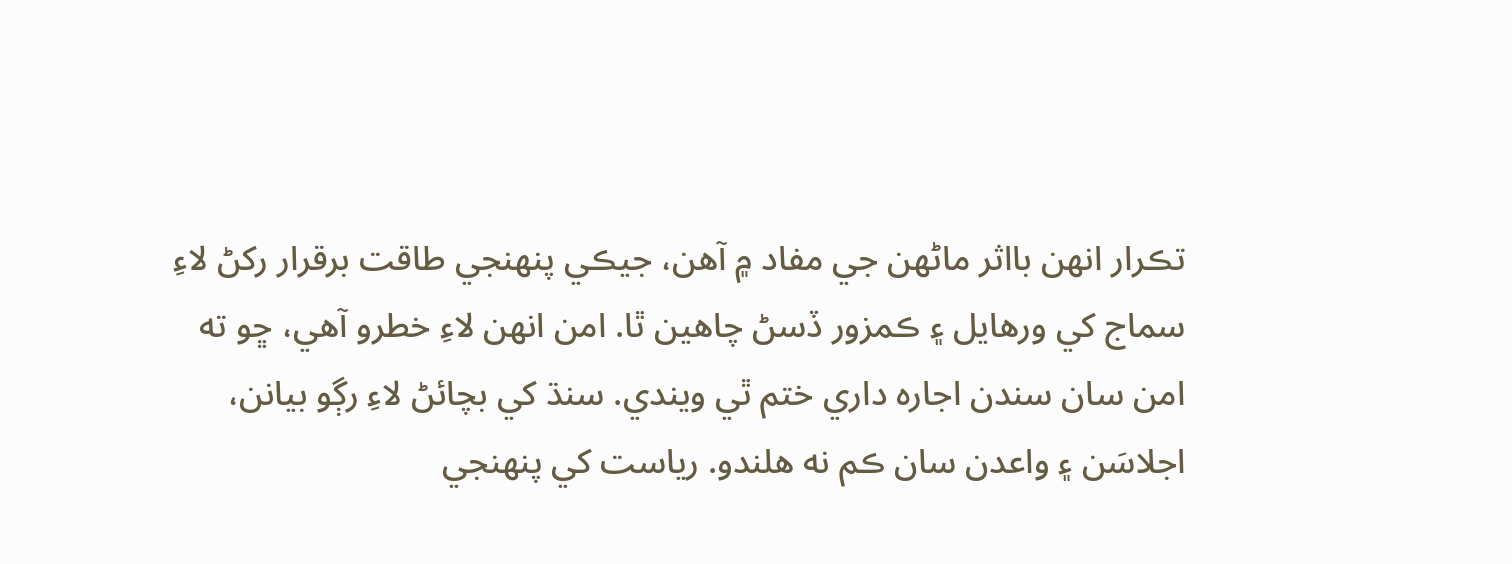تڪرار انهن بااثر ماڻهن جي مفاد ۾ آهن، جيڪي پنهنجي طاقت برقرار رکڻ لاءِ سماج کي ورهايل ۽ ڪمزور ڏسڻ چاهين ٿا. امن انهن لاءِ خطرو آهي، ڇو ته امن سان سندن اجاره داري ختم ٿي ويندي. سنڌ کي بچائڻ لاءِ رڳو بيانن، اجلاسَن ۽ واعدن سان ڪم نه هلندو. رياست کي پنهنجي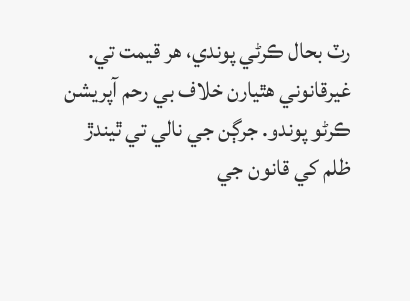رٽ بحال ڪرڻي پوندي، هر قيمت تي. غيرقانوني هٿيارن خلاف بي رحم آپريشن ڪرڻو پوندو. جرڳن جي نالي تي ٿيندڙ ظلم کي قانون جي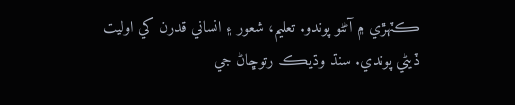ڪٽهڙي ۾ آڻڻو پوندو. تعليم، شعور ۽ انساني قدرن کي اوليت ڏيڻي پوندي. سنڌ وڌيڪ رتوڇاڻ جي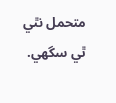متحمل نٿي ٿي سگهي.